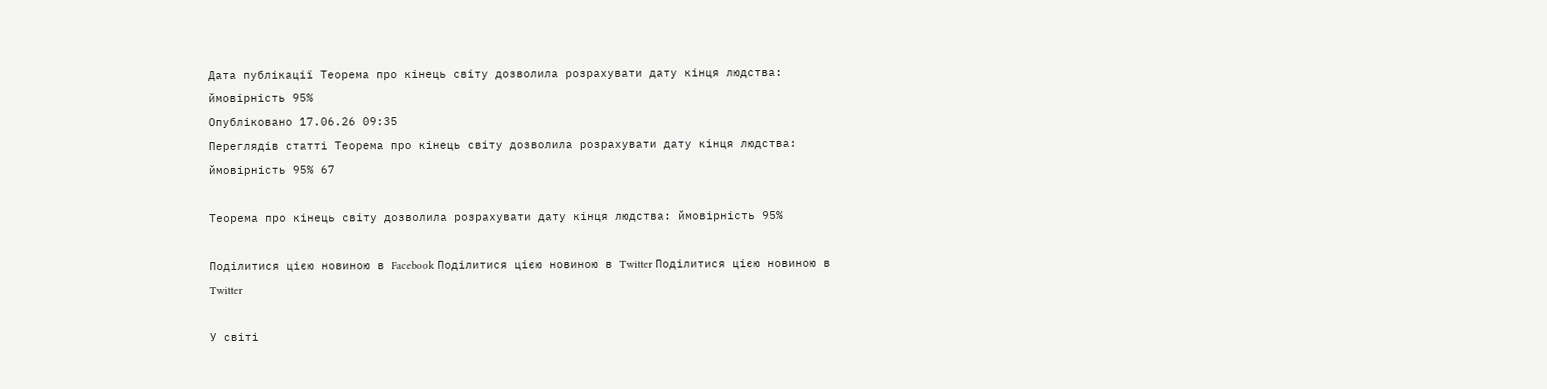Дата публікації Теорема про кінець світу дозволила розрахувати дату кінця людства: ймовірність 95%
Опубліковано 17.06.26 09:35
Переглядів статті Теорема про кінець світу дозволила розрахувати дату кінця людства: ймовірність 95% 67

Теорема про кінець світу дозволила розрахувати дату кінця людства: ймовірність 95%

Поділитися цією новиною в Facebook Поділитися цією новиною в Twitter Поділитися цією новиною в Twitter

У світі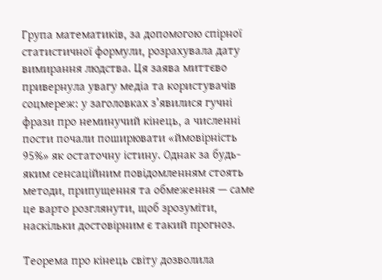Група математиків, за допомогою спірної статистичної формули, розрахувала дату вимирання людства. Ця заява миттєво привернула увагу медіа та користувачів соцмереж: у заголовках з’явилися гучні фрази про неминучий кінець, а численні пости почали поширювати «ймовірність 95%» як остаточну істину. Однак за будь-яким сенсаційним повідомленням стоять методи, припущення та обмеження — саме це варто розглянути, щоб зрозуміти, наскільки достовірним є такий прогноз.

Теорема про кінець світу дозволила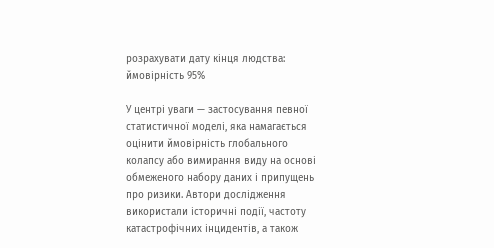розрахувати дату кінця людства: ймовірність 95%

У центрі уваги — застосування певної статистичної моделі, яка намагається оцінити ймовірність глобального колапсу або вимирання виду на основі обмеженого набору даних і припущень про ризики. Автори дослідження використали історичні події, частоту катастрофічних інцидентів, а також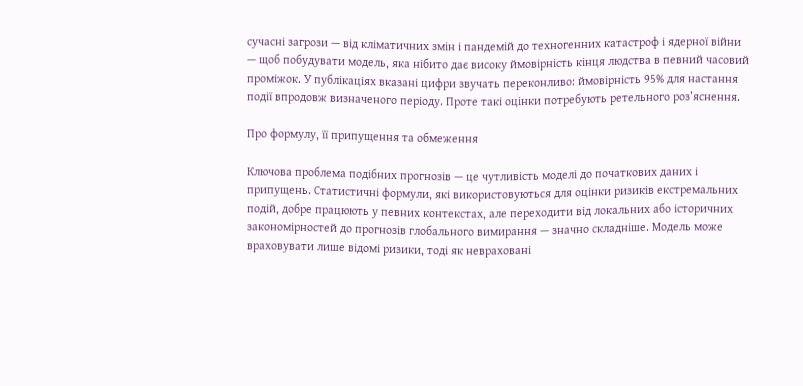сучасні загрози — від кліматичних змін і пандемій до техногенних катастроф і ядерної війни — щоб побудувати модель, яка нібито дає високу ймовірність кінця людства в певний часовий проміжок. У публікаціях вказані цифри звучать переконливо: ймовірність 95% для настання події впродовж визначеного періоду. Проте такі оцінки потребують ретельного роз’яснення.

Про формулу, її припущення та обмеження

Ключова проблема подібних прогнозів — це чутливість моделі до початкових даних і припущень. Статистичні формули, які використовуються для оцінки ризиків екстремальних подій, добре працюють у певних контекстах, але переходити від локальних або історичних закономірностей до прогнозів глобального вимирання — значно складніше. Модель може враховувати лише відомі ризики, тоді як невраховані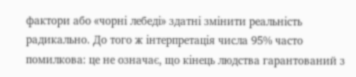фактори або «чорні лебеді» здатні змінити реальність радикально. До того ж інтерпретація числа 95% часто помилкова: це не означає, що кінець людства гарантований з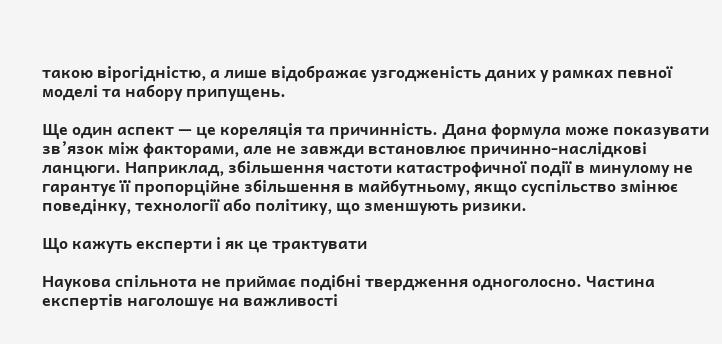такою вірогідністю, а лише відображає узгодженість даних у рамках певної моделі та набору припущень.

Ще один аспект — це кореляція та причинність. Дана формула може показувати зв’язок між факторами, але не завжди встановлює причинно-наслідкові ланцюги. Наприклад, збільшення частоти катастрофичної події в минулому не гарантує її пропорційне збільшення в майбутньому, якщо суспільство змінює поведінку, технології або політику, що зменшують ризики.

Що кажуть експерти і як це трактувати

Наукова спільнота не приймає подібні твердження одноголосно. Частина експертів наголошує на важливості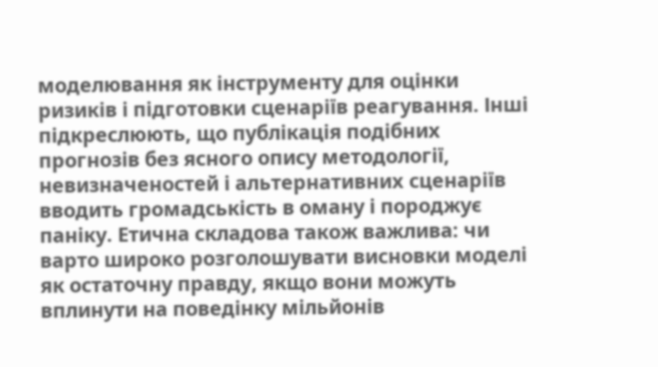моделювання як інструменту для оцінки ризиків і підготовки сценаріїв реагування. Інші підкреслюють, що публікація подібних прогнозів без ясного опису методології, невизначеностей і альтернативних сценаріїв вводить громадськість в оману і породжує паніку. Етична складова також важлива: чи варто широко розголошувати висновки моделі як остаточну правду, якщо вони можуть вплинути на поведінку мільйонів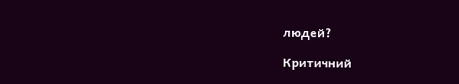людей?

Критичний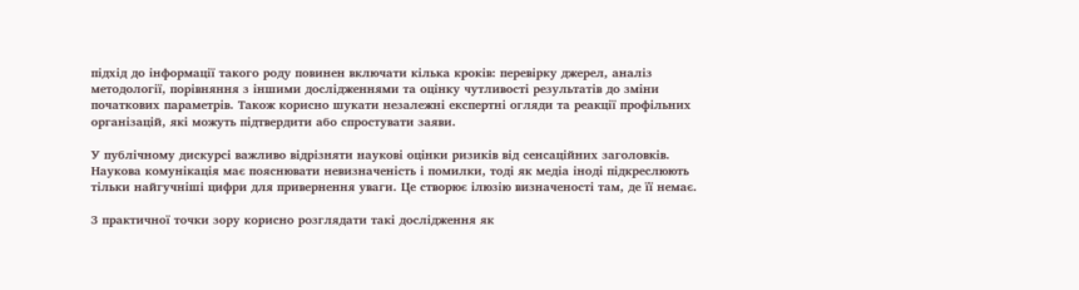підхід до інформації такого роду повинен включати кілька кроків: перевірку джерел, аналіз методології, порівняння з іншими дослідженнями та оцінку чутливості результатів до зміни початкових параметрів. Також корисно шукати незалежні експертні огляди та реакції профільних організацій, які можуть підтвердити або спростувати заяви.

У публічному дискурсі важливо відрізняти наукові оцінки ризиків від сенсаційних заголовків. Наукова комунікація має пояснювати невизначеність і помилки, тоді як медіа іноді підкреслюють тільки найгучніші цифри для привернення уваги. Це створює ілюзію визначеності там, де її немає.

З практичної точки зору корисно розглядати такі дослідження як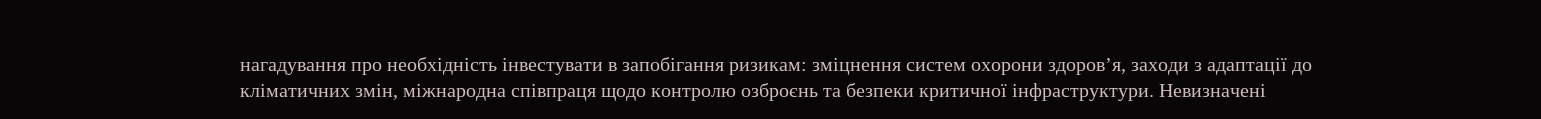нагадування про необхідність інвестувати в запобігання ризикам: зміцнення систем охорони здоров’я, заходи з адаптації до кліматичних змін, міжнародна співпраця щодо контролю озброєнь та безпеки критичної інфраструктури. Невизначені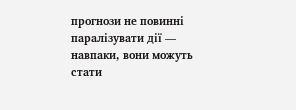прогнози не повинні паралізувати дії — навпаки, вони можуть стати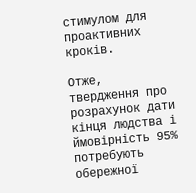стимулом для проактивних кроків.

Отже, твердження про розрахунок дати кінця людства і ймовірність 95% потребують обережної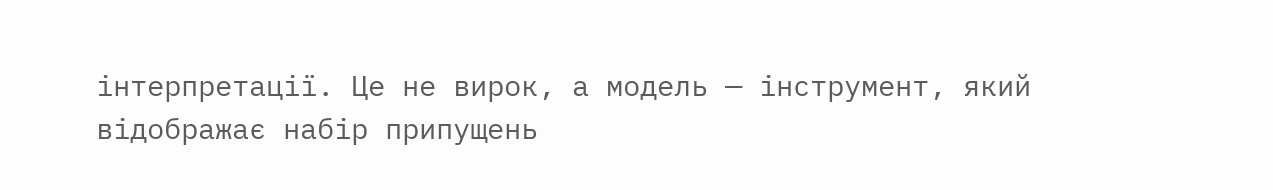інтерпретації. Це не вирок, а модель — інструмент, який відображає набір припущень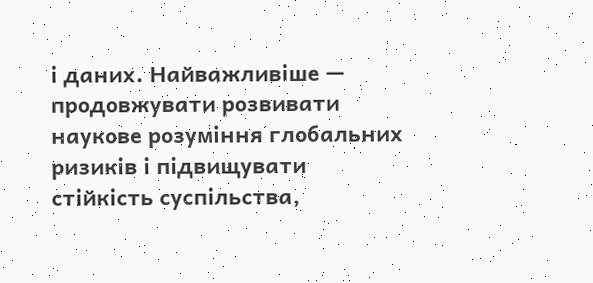і даних. Найважливіше — продовжувати розвивати наукове розуміння глобальних ризиків і підвищувати стійкість суспільства,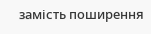замість поширення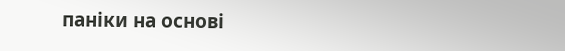паніки на основі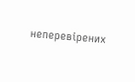неперевірених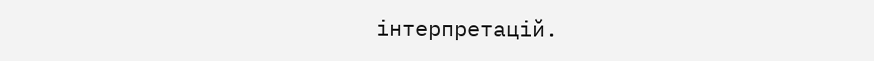інтерпретацій.